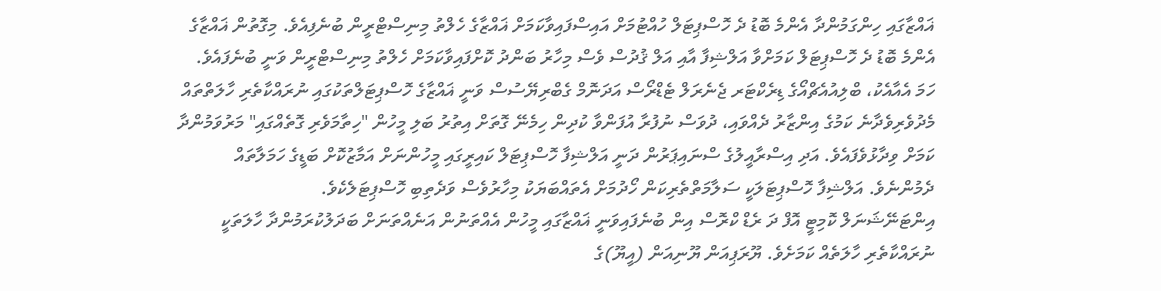ޣައްޒާގައި ހިންގަމުންދާ އެންމެ ބޮޑު ދެ ހޮސްޕިޓަލް ހުއްޓުމަށް އައިސްފައިވާކަމަށް ޣައްޒާގެ ހެލްތު މިނިސްޓްރީން ބުނެފިއެވެ. މިގޮތުން ޣައްޒާގެ އެންމެ ބޮޑު ދެ ހޮސްޕިޓަލް ކަމަށްވާ އަލްޝިފާ އާއި އަލް ޤުދުސް ވެސް މިހާރު ބަންދު ކޮށްފައިވާކަމަށް ހެލްތު މިނިސްޓްރީން ވަނީ ބުނެފައެވެ.
ހަމަ އެއާއެކު، ބްލިއުއެޗްއޯގެ ޑިރެކްޓަރ ޖެނެރަލް ޓެޑްރޯސް އަދަނޮމް ގެބްރިޔޭސުސް ވަނީ ޣައްޒާގެ ހޮސްޕިޓަލްތަކުގައި ނުރައްކާތެރި ހާލަތްތައް މެދުވެރިވެދާނެ ކަމުގެ އިންޒާރު ދެއްވައި، ދުވަސް ނުފުރާ އުފަންވާ ކުދިން ހިމެނޭ ގޮތަށް އިތުރު ބަލި މީހުން "ހިތާމަވެރި ގޮތެއްގައި" މަރުވަމުންދާ ކަމަށް ވިދާޅުވެފައެވެ. އަދި އިސްރާއީލުގެ ސްނައިޕަރުން ދަނީ އަލްޝިފާ ހޮސްޕިޓަލް ކައިރީގައި މީހުންނަށް އަމާޒުކޮށް ބަޑީގެ ހަމަލާތައް ދެމުންނެވެ. އަލްޝިފާ ހޮސްޕިޓަލަކީ ސަލާމަތްތެރިކަން ހޯދުމަށް އެތައްބަޔަކު މިހާރުވެސް ވަދެތިބި ހޮސްޕިޓަލެކެވެ.
އިންޓަނޭޝަނަލް ކޮމިޓީ އޮފް ދަ ރެޑް ކްރޮސް އިން ބުނެފައިވަނީ ޣައްޒާގައި މީހުން އެއްތަނުން އަނެއްތަނަށް ބަދަލުކުރަމުންދާ ހާލަތަކީ ނުރައްކާތެރި ހާލަތެއް ކަމަށެވެ. ޔޫރަޕިއަން ޔޫނިއަން (އީޔޫ)ގެ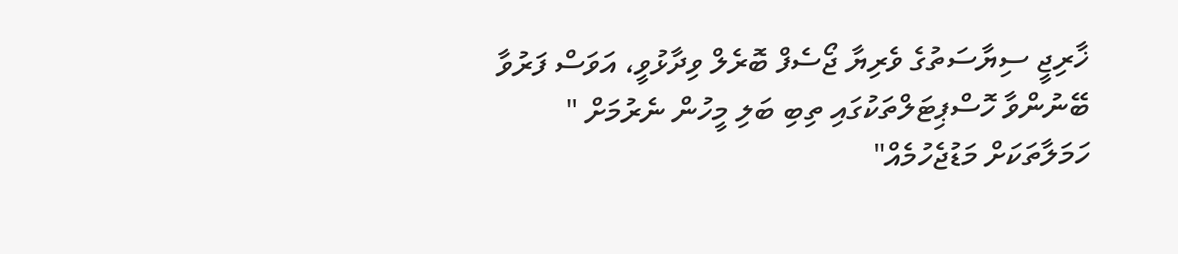ޚާރިޖީ ސިޔާސަތުގެ ވެރިޔާ ޖޯސެފް ބޮރެލް ވިދާޅުވީ، އަވަސް ފަރުވާ ބޭނުންވާ ހޮސްޕިޓަލްތަކުގައި ތިބި ބަލި މީހުން ނެރުމަށް " ހަމަލާތަކަށް މަޑުޖެހުމެއް"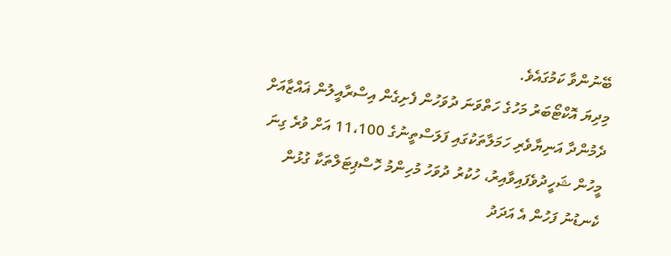ބޭނުންވާ ކަމުގައެވެ.
މިދިޔަ އޮކްޓޯބަރު މަހުގެ ހަތްވަނަ ދުވަހުން ފެށިގެން އިސްރާއީލުން ޣައްޒާއަށް ދެމުންދާ އަނިޔާވެރި ހަމަލާތަކުގައި ފަލަސްތީނުގެ 11،100 އަށް ވުރެ ގިނަ މީހުން ޝަހީދުވެފައިވާއިރު، ހުކުރު ދުވަހު މުހިންމު ހޮސްޕިޓަލްތަކާ ގުޅުން ކެނޑުނު ފަހުން އެ އަދަދު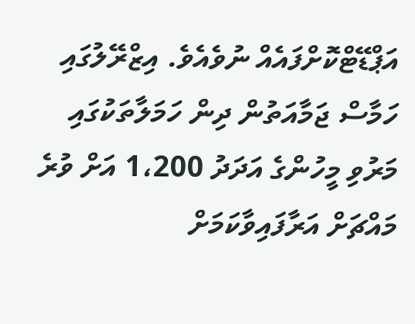އަޕްޑޭޓްކޮށްފައެއް ނުވެއެވެ. އިޒްރޭލުގައި ހަމާސް ޖަމާއަތުން ދިން ހަމަލާތަކުގައި މަރުވި މީހުންގެ އަދަދު 1،200 އަށް ވުރެ މައްޗަށް އަރާފައިވާކަމަށް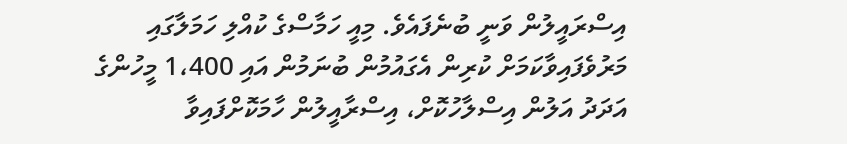އިސްރައީލުން ވަނީ ބުނެފައެވެ. މިއީ ހަމާސްގެ ކުއްލި ހަމަލާގައި މަރުވެފައިވާކަމަށް ކުރިން އެގައުމުން ބުނަމުން އައި 1،400 މީހުންގެ އަދަދު އަލުން އިސްލާހުކޮށް، އިސްރާއީލުން ހާމަކޮށްފައިވާ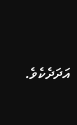އަދަދެކެވެ.